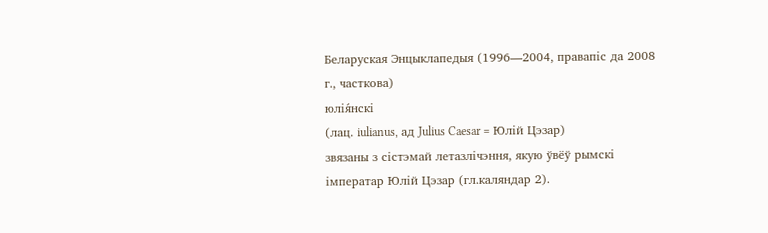Беларуская Энцыклапедыя (1996—2004, правапіс да 2008 г., часткова)
юлія́нскі
(лац. iulianus, ад Julius Caesar = Юлій Цэзар)
звязаны з сістэмай летазлічэння, якую ўвёў рымскі імператар Юлій Цэзар (гл.каляндар 2).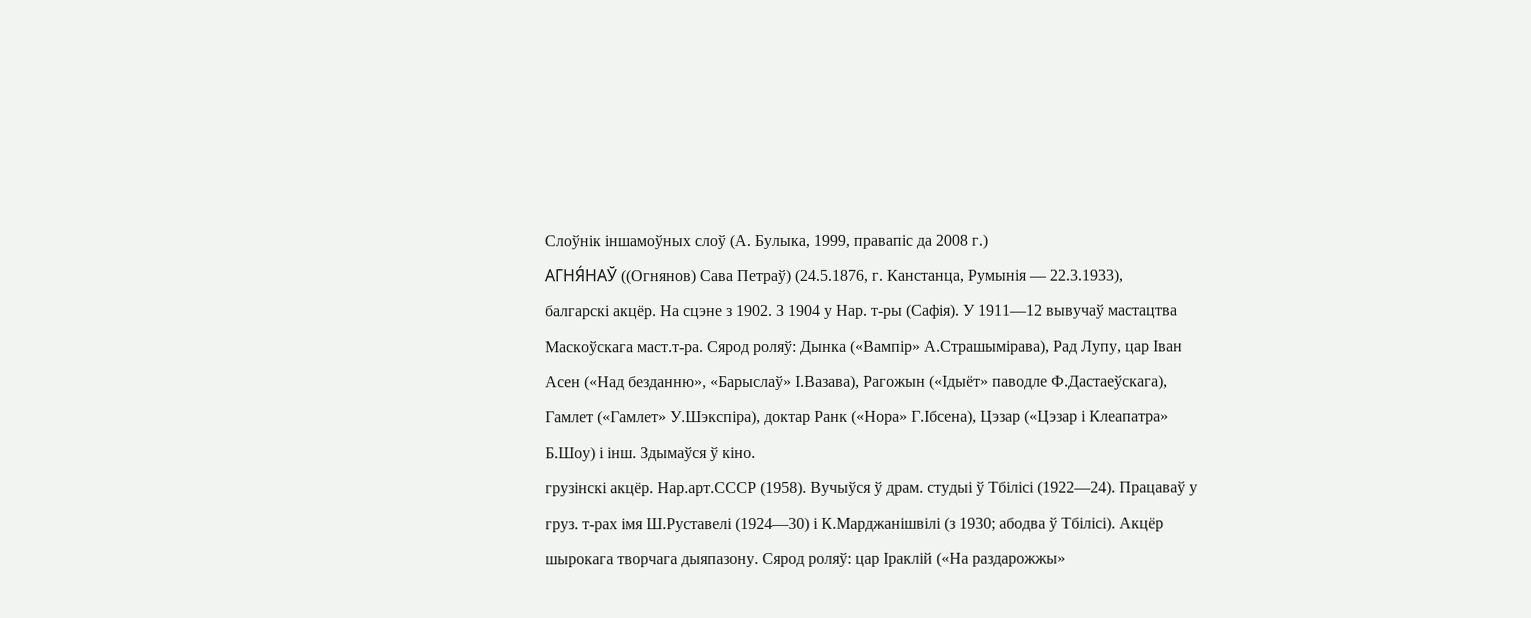Слоўнік іншамоўных слоў (А. Булыка, 1999, правапіс да 2008 г.)
АГНЯ́НАЎ ((Огнянов) Сава Петраў) (24.5.1876, г. Канстанца, Румынія — 22.3.1933),
балгарскі акцёр. На сцэне з 1902. З 1904 у Нар. т-ры (Сафія). У 1911—12 вывучаў мастацтва Маскоўскага маст.т-ра. Сярод роляў: Дынка («Вампір» А.Страшымірава), Рад Лупу, цар Іван Асен («Над безданню», «Барыслаў» І.Вазава), Рагожын («Ідыёт» паводле Ф.Дастаеўскага), Гамлет («Гамлет» У.Шэкспіра), доктар Ранк («Нора» Г.Ібсена), Цэзар («Цэзар і Клеапатра» Б.Шоу) і інш. Здымаўся ў кіно.
грузінскі акцёр. Нар.арт.СССР (1958). Вучыўся ў драм. студыі ў Тбілісі (1922—24). Працаваў у груз. т-рах імя Ш.Руставелі (1924—30) і К.Марджанішвілі (з 1930; абодва ў Тбілісі). Акцёр шырокага творчага дыяпазону. Сярод роляў: цар Іраклій («На раздарожжы»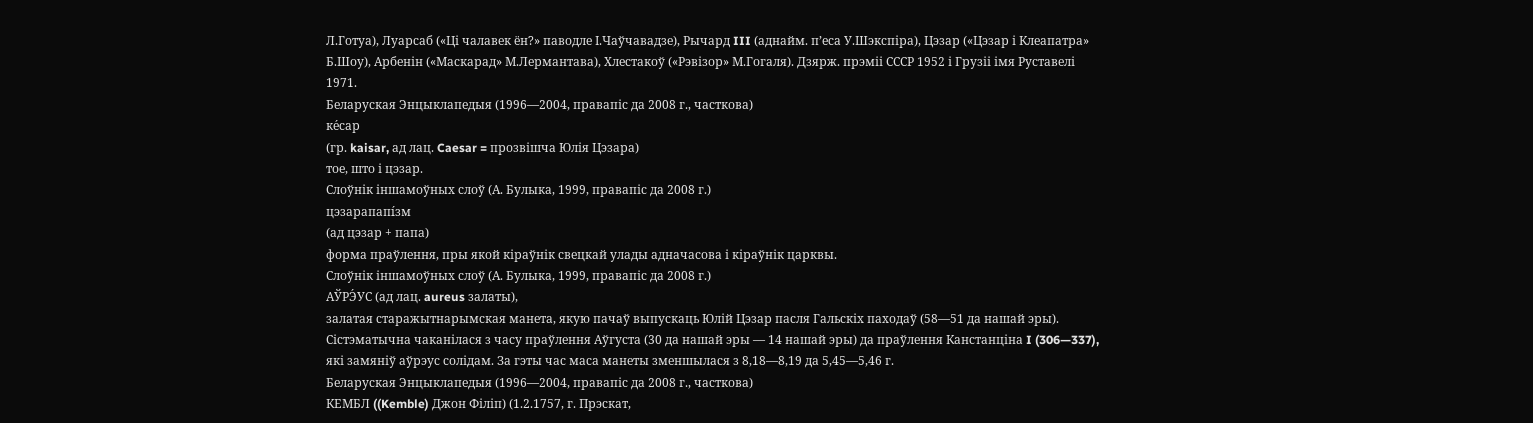Л.Готуа), Луарсаб («Ці чалавек ён?» паводле І.Чаўчавадзе), Рычард III (аднайм. п’еса У.Шэкспіра), Цэзар («Цэзар і Клеапатра» Б.Шоу), Арбенін («Маскарад» М.Лермантава), Хлестакоў («Рэвізор» М.Гогаля). Дзярж. прэміі СССР 1952 і Грузіі імя Руставелі 1971.
Беларуская Энцыклапедыя (1996—2004, правапіс да 2008 г., часткова)
ке́сар
(гр. kaisar, ад лац. Caesar = прозвішча Юлія Цэзара)
тое, што і цэзар.
Слоўнік іншамоўных слоў (А. Булыка, 1999, правапіс да 2008 г.)
цэзарапапі́зм
(ад цэзар + папа)
форма праўлення, пры якой кіраўнік свецкай улады адначасова і кіраўнік царквы.
Слоўнік іншамоўных слоў (А. Булыка, 1999, правапіс да 2008 г.)
АЎРЭ́УС (ад лац. aureus залаты),
залатая старажытнарымская манета, якую пачаў выпускаць Юлій Цэзар пасля Гальскіх паходаў (58—51 да нашай эры). Сістэматычна чаканілася з часу праўлення Аўгуста (30 да нашай эры — 14 нашай эры) да праўлення Канстанціна I (306—337), які замяніў аўрэус солідам. За гэты час маса манеты зменшылася з 8,18—8,19 да 5,45—5,46 г.
Беларуская Энцыклапедыя (1996—2004, правапіс да 2008 г., часткова)
КЕМБЛ ((Kemble) Джон Філіп) (1.2.1757, г. Прэскат,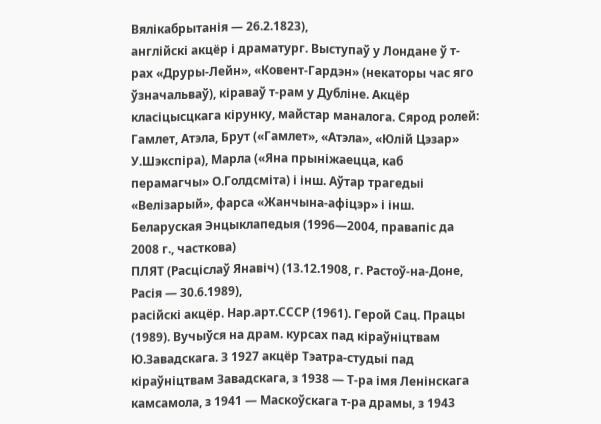Вялікабрытанія — 26.2.1823),
англійскі акцёр і драматург. Выступаў у Лондане ў т-рах «Друры-Лейн», «Ковент-Гардэн» (некаторы час яго ўзначальваў), кіраваў т-рам у Дубліне. Акцёр класіцысцкага кірунку, майстар маналога. Сярод ролей: Гамлет, Атэла, Брут («Гамлет», «Атэла», «Юлій Цэзар» У.Шэкспіра), Марла («Яна прыніжаецца, каб перамагчы» О.Голдсміта) і інш. Аўтар трагедыі «Велізарый», фарса «Жанчына-афіцэр» і інш.
Беларуская Энцыклапедыя (1996—2004, правапіс да 2008 г., часткова)
ПЛЯТ (Расціслаў Янавіч) (13.12.1908, г. Растоў-на-Доне, Расія — 30.6.1989),
расійскі акцёр. Нар.арт.СССР (1961). Герой Сац. Працы (1989). Вучыўся на драм. курсах пад кіраўніцтвам Ю.Завадскага. З 1927 акцёр Тэатра-студыі пад кіраўніцтвам Завадскага, з 1938 — Т-ра імя Ленінскага камсамола, з 1941 — Маскоўскага т-ра драмы, з 1943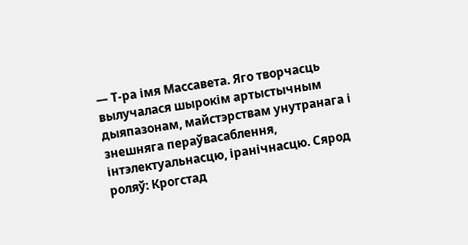— Т-ра імя Массавета. Яго творчасць вылучалася шырокім артыстычным дыяпазонам, майстэрствам унутранага і знешняга пераўвасаблення, інтэлектуальнасцю, іранічнасцю. Сярод роляў: Крогстад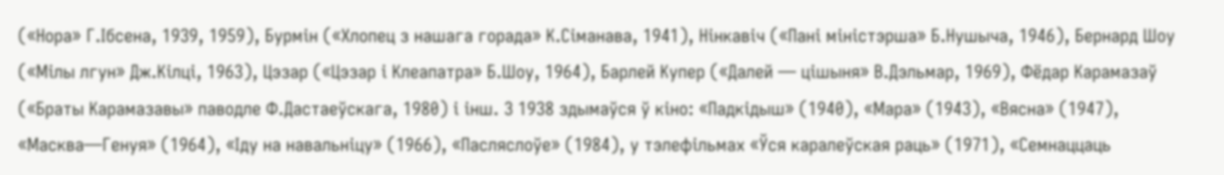(«Нора» Г.Ібсена, 1939, 1959), Бурмін («Хлопец з нашага горада» К.Сіманава, 1941), Нінкавіч («Пані міністэрша» Б.Нушыча, 1946), Бернард Шоу («Мілы лгун» Дж.Кілці, 1963), Цэзар («Цэзар і Клеапатра» Б.Шоу, 1964), Барлей Купер («Далей — цішыня» В.Дэльмар, 1969), Фёдар Карамазаў («Браты Карамазавы» паводле Ф.Дастаеўскага, 1980) і інш. З 1938 здымаўся ў кіно: «Падкідыш» (1940), «Мара» (1943), «Вясна» (1947), «Масква—Генуя» (1964), «Іду на навальніцу» (1966), «Пасляслоўе» (1984), у тэлефільмах «Ўся каралеўская раць» (1971), «Семнаццаць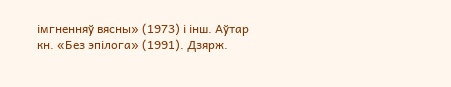імгненняў вясны» (1973) і інш. Аўтар кн. «Без эпілога» (1991). Дзярж.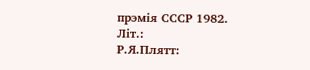прэмія СССР 1982.
Літ.:
Р.Я.Плятт: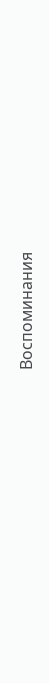Воспоминания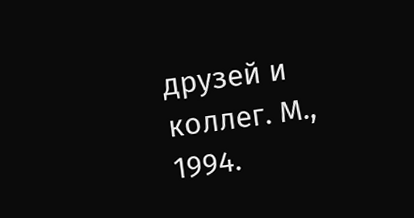друзей и коллег. М., 1994.